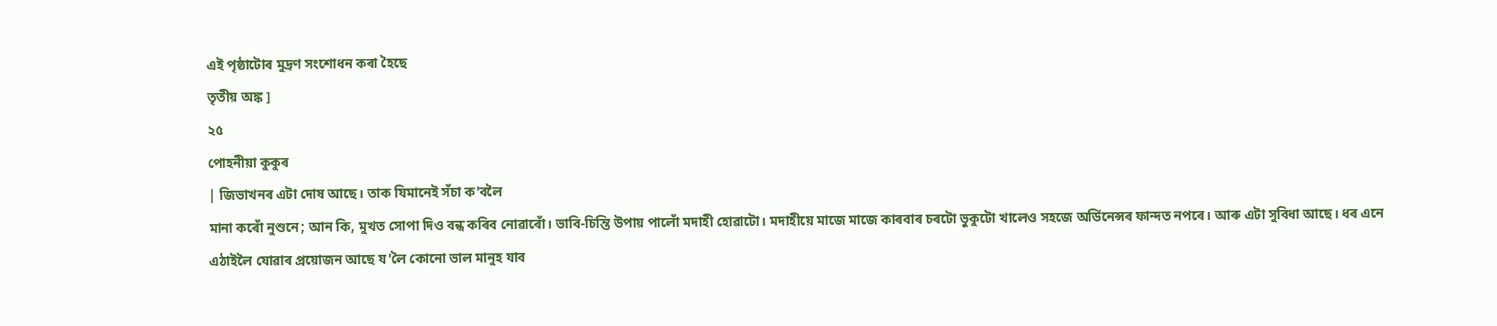এই পৃষ্ঠাটোৰ মুদ্ৰণ সংশোধন কৰা হৈছে
তৃতীয় অঙ্ক ]
২৫
পোহনীয়া কুকুৰ
| জিভাখনৰ এটা দোষ আছে। তাক যিমানেই সঁচা ক'বলৈ
মানা কৰোঁ নুশুনে; আন কি, মুখত সোপা দিও বন্ধ কৰিব নোৱাৰোঁ। ভাবি-চিন্তি উপায় পালোঁ মদাহী হোৱাটো। মদাহীয়ে মাজে মাজে কাৰবাৰ চৰটো ভুকুটো খালেও সহজে অৰ্ডিনেন্সৰ ফান্দত নপৰে। আৰু এটা সুবিধা আছে। ধৰ এনে এঠাইলৈ যোৱাৰ প্ৰয়োজন আছে য'লৈ কোনো ভাল মানুহ যাব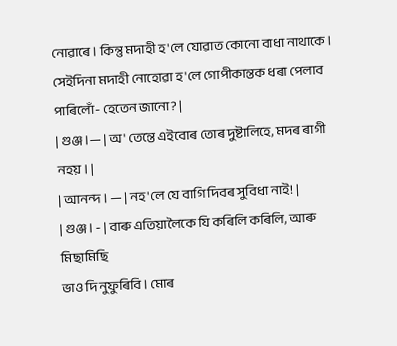নোৱাৰে। কিন্তু মদাহী হ'লে যোৱাত কোনো বাধা নাথাকে। সেইদিনা মদাহী নোহোৱা হ'লে গোপীকান্তক ধৰা পেলাব পাৰিলোঁ- হেতেন জানো? |
| গুঞ্জ।— | অ' তেন্তে এইবোৰ তোৰ দুষ্টালিহে, মদৰ ৰাগী নহয়। |
| আনন্দ। — | নহ'লে যে বাগি দিবৰ সুবিধা নাই! |
| গুঞ্জ। - | বাৰু এতিয়ালৈকে যি কৰিলি কৰিলি, আৰু মিছামিছি
ভাও দি নুফুৰিবি। মোৰ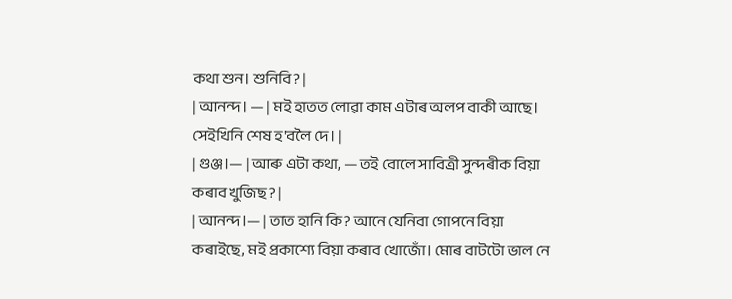কথা শুন। শুনিবি? |
| আনন্দ। — | মই হাতত লোৱা কাম এটাৰ অলপ বাকী আছে।
সেইখিনি শেষ হ'বলৈ দে। |
| গুঞ্জ।— | আৰু এটা কথা, — তই বোলে সাবিত্ৰী সুন্দৰীক বিয়া
কৰাব খুজিছ? |
| আনন্দ।— | তাত হানি কি? আনে যেনিবা গোপনে বিয়া
কৰাইছে, মই প্ৰকাশ্যে বিয়া কৰাব খোজোঁ। মোৰ বাটটো ভাল নে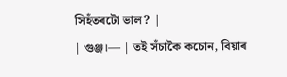সিহঁতৰটো ভাল? |
| গুঞ্জ।— | তই সঁচাকৈ কচোন, বিয়াৰ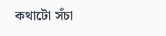কথাটো সঁচা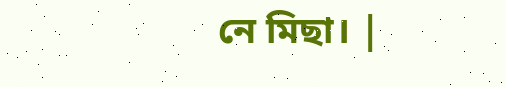নে মিছা। |